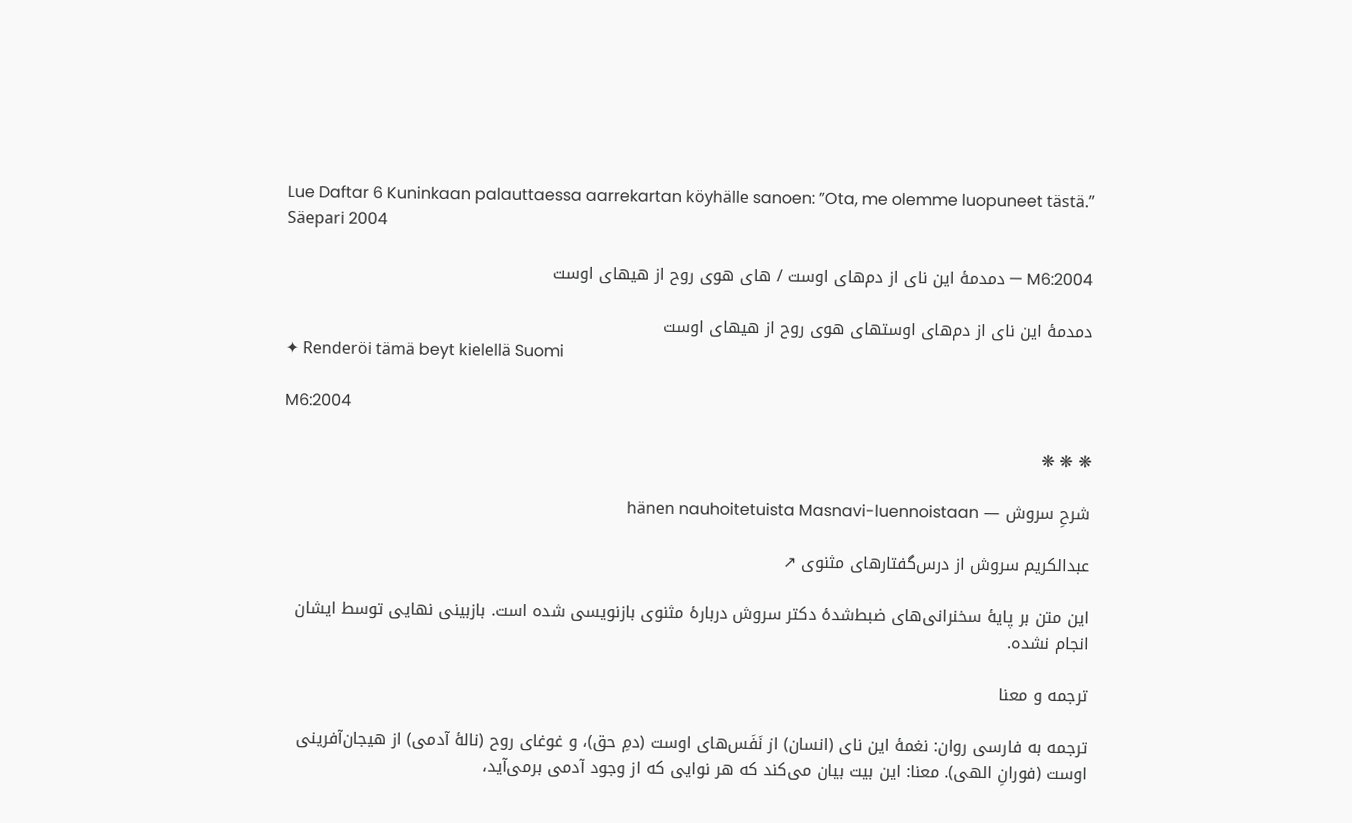Lue Daftar 6 Kuninkaan palauttaessa aarrekartan köyhälle sanoen: ”Ota, me olemme luopuneet tästä.” Säepari 2004

M6:2004 — دمدمهٔ این نای از دم‌های اوست / های هوی روح از هیهای اوست

دمدمهٔ این نای از دم‌های اوستهای هوی روح از هیهای اوست
✦ Renderöi tämä beyt kielellä Suomi

M6:2004

❋ ❋ ❋

شرحِ سروش — hänen nauhoitetuista Masnavi-luennoistaan

عبدالکریم سروش از درس‌گفتارهای مثنوی ↗

این متن بر پایهٔ سخنرانی‌های ضبط‌شدهٔ دکتر سروش دربارهٔ مثنوی بازنویسی شده است. بازبینی نهایی توسط ایشان انجام نشده.

ترجمه و معنا

ترجمه به فارسی روان: نغمهٔ این نای (انسان) از نَفَس‌های اوست (دمِ حق)، و غوغای روح (نالهٔ آدمی) از هیجان‌آفرینی اوست (فورانِ الهی). معنا: این بیت بیان می‌کند که هر نوایی که از وجود آدمی برمی‌آید،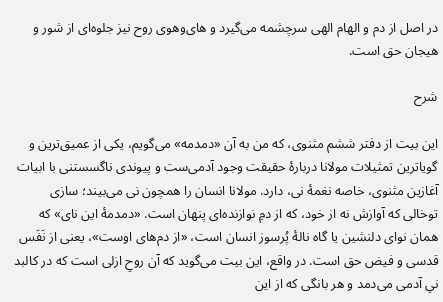در اصل از دم و الهام الهی سرچشمه می‌گیرد و های‌وهوی روح نیز جلوه‌ای از شور و هیجان حق است.

شرح

این بیت از دفتر ششم مثنوی، که من به آن «دمدمه» می‌گویم، یکی از عمیق‌ترین و گویاترین تمثیلات مولانا دربارهٔ حقیقت وجود آدمی‌ست و پیوندی ناگسستنی با ابیات آغازین مثنوی، خاصه نغمهٔ نی، دارد. مولانا انسان را همچون نی می‌بیند؛ سازی توخالی که آوازش نه از خود، که از دمِ نوازنده‌ای پنهان است. «دمدمهٔ این نای» که همان نوای دلنشین یا گاه نالهٔ پُرسوز انسان است، «از دم‌های اوست»، یعنی از نَفَس قدسی و فیض حق است. در واقع، این بیت می‌گوید که آن روحِ ازلی است که در کالبد نیِ آدمی می‌دمد و هر بانگی که از این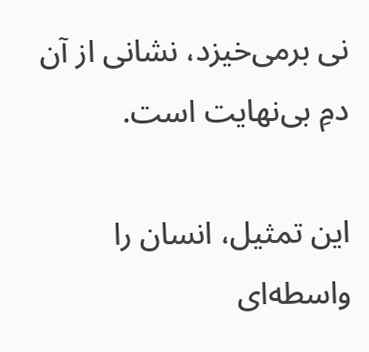نی برمی‌خیزد، نشانی از آن دمِ بی‌نهایت است.

این تمثیل، انسان را واسطه‌ای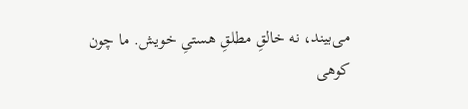می‌بیند، نه خالقِ مطلقِ هستیِ خویش. ما چون کوهی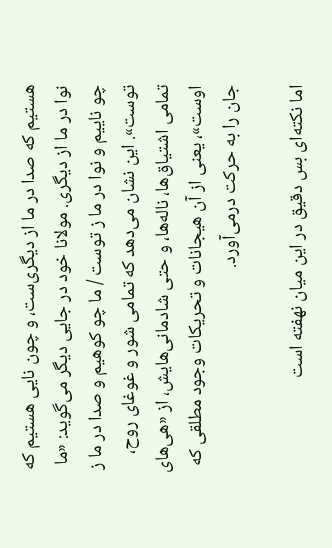هستیم که صدا در ما از دیگری‌ست، و چون نایی هستیم که نوا در ما از دیگری. مولانا خود در جایی دیگر می‌گوید: «ما چو ناییم و نوا در ما ز توست / ما چو کوهیم و صدا در ما ز توست». این نشان می‌دهد که تمامی شور و غوغای روح، تمامی اشتیاق‌ها، ناله‌ها، و حتی شادمانی‌هایش، از «هی‌های اوست»، یعنی از آن هیجانات و تحریکات وجود مطلقی که جان را به حرکت درمی‌آورد.

اما نکته‌ای بس دقیق در این میان نهفته است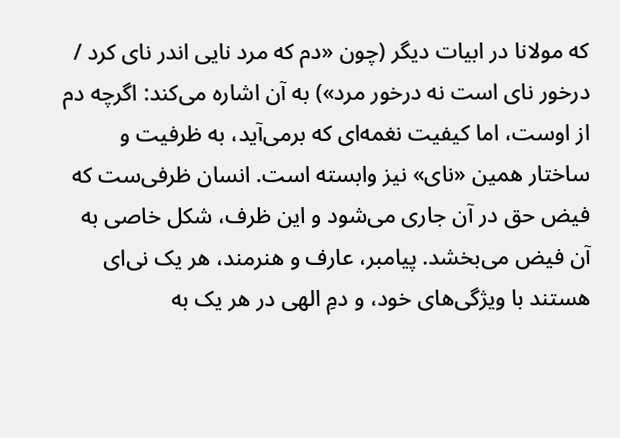که مولانا در ابیات دیگر (چون «دم که مرد نایی اندر نای کرد / درخور نای است نه درخور مرد») به آن اشاره می‌کند: اگرچه دم از اوست، اما کیفیت نغمه‌ای که برمی‌آید، به ظرفیت و ساختار همین «نای» نیز وابسته است. انسان ظرفی‌ست که فیض حق در آن جاری می‌شود و این ظرف، شکل خاصی به آن فیض می‌بخشد. پیامبر، عارف و هنرمند، هر یک نی‌ای هستند با ویژگی‌های خود، و دمِ الهی در هر یک به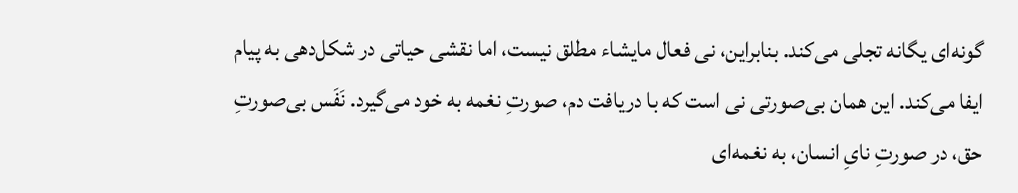گونه‌ای یگانه تجلی می‌کند. بنابراین، نی فعال مایشاء مطلق نیست، اما نقشی حیاتی در شکل‌دهی به پیام ایفا می‌کند. این همان بی‌صورتی نی است که با دریافت دم، صورتِ نغمه به خود می‌گیرد. نَفَس بی‌صورتِ حق، در صورتِ نایِ انسان، به نغمه‌ای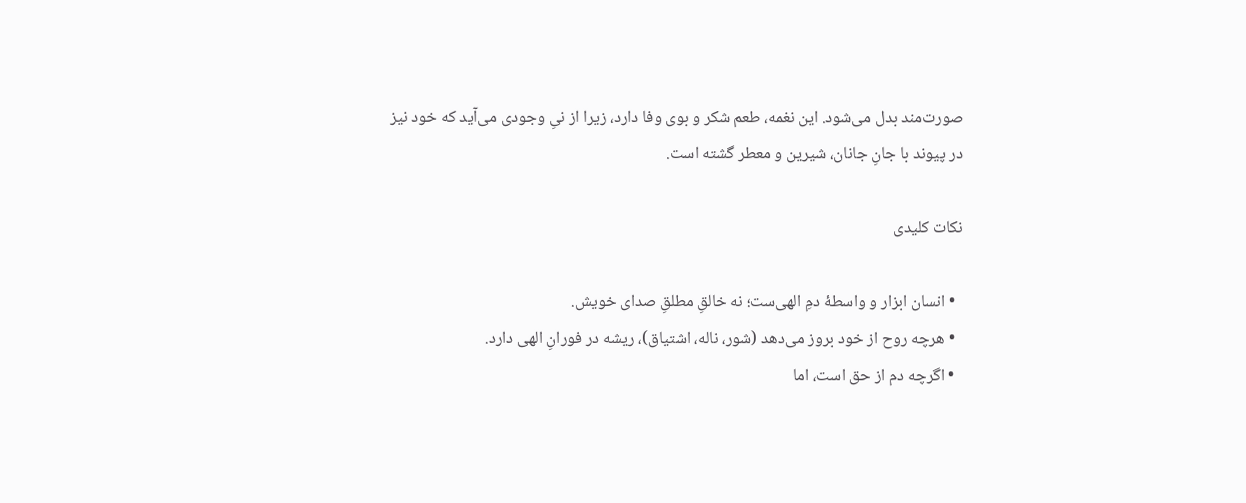صورت‌مند بدل می‌شود. این نغمه، طعم شکر و بوی وفا دارد، زیرا از نیِ وجودی می‌آید که خود نیز در پیوند با جانِ جانان، شیرین و معطر گشته است.

نکات کلیدی

  • انسان ابزار و واسطهٔ دمِ الهی‌ست؛ نه خالقِ مطلقِ صدای خویش.
  • هرچه روح از خود بروز می‌دهد (شور، ناله، اشتیاق)، ریشه در فورانِ الهی دارد.
  • اگرچه دم از حق است، اما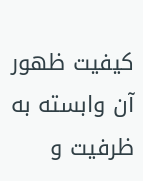کیفیت ظهور آن وابسته به ظرفیت و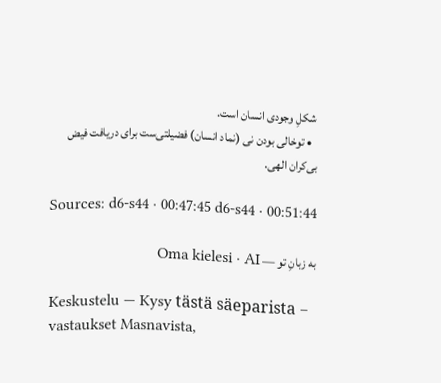شکلِ وجودی انسان است.
  • توخالی بودن نی (نماد انسان) فضیلتی‌ست برای دریافت فیض بی‌کران الهی.

Sources: d6-s44 · 00:47:45 d6-s44 · 00:51:44

به زبانِ تو — Oma kielesi · AI

Keskustelu — Kysy tästä säeparista – vastaukset Masnavista,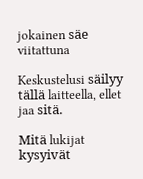jokainen säe viitattuna

Keskustelusi säilyy tällä laitteella, ellet jaa sitä.

Mitä lukijat kysyivät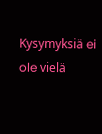Kysymyksiä ei ole vielä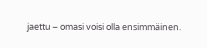jaettu – omasi voisi olla ensimmäinen.